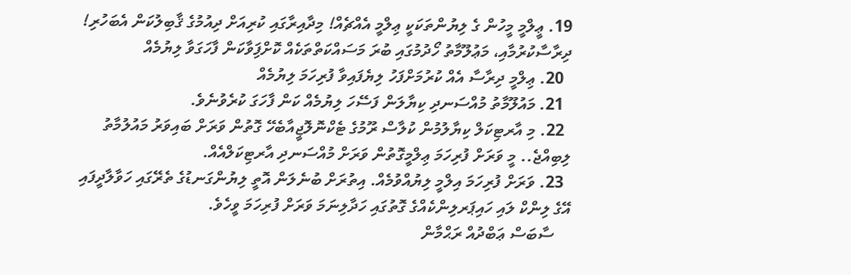19. ޢީލްމީ މީހުން ގެ ލިޔުންތަކަކީ ޢިލްމީ އެއްޗެއް! މިދާއިރާގައި ކުރިއަށް ދިއުމުގެ ޤާބިލުކަން އެބަހުރި! ދިރާސާކުރުމާއި، މަޢުލޫމާތު ހޯދުމުގައި ބުރަ މަސައްކަތްތަކެއް ކޮށްފަިވާކަން ފާހަގަވާ ލިޔުމެއް
  20. ޢިލްމީ ދިރާސާ އެއް ކުރުމަށްފަހު ލިޔެފައިވާ ފުރިހަމަ ލިޔުމެއް
  21. މައުލޫމާތު މުއްސަނދި ކިޔާލަން ފަސޭހަ ލިޔުމެއް ކަން ފާހަގަ ކުރެވުނެވެ.
  22. މި އާރޓިކަލް ކިޔާލުމުން ކުލާސް ރޫމުގެ ޓެކްނޮލޮޖީއާބެހޭ ގޮތުން ވަރަށް ބައިވަރު މައުލުމާތު ލިބިއްޖެ.. މީ ވަރަށް ފުރިހަމަ ޢިލްމީގޮތުން ވަރަށް މުއްސަނދި އާރޓިކަލްއެއް.
  23. ވަރަށް ފުރިހަމަ އިލްމީ ލިޔުއްވުމެއް. އިތުރަށް ބުނެލަން އޮތީ ލިޔުންގަނޑުގެ ތެރޭގައި ހަވާލާދީފައި އޭގެ ލިންކް ލައި ހައިޕަރލިންކެއްގެ ގޮތުގައި ހަދާލިނަމަ ވަރަށް ފުރިހަމަ ވީހެވެ.
    ސާބަސް ޢަބްދުއް ރަޙްމާން